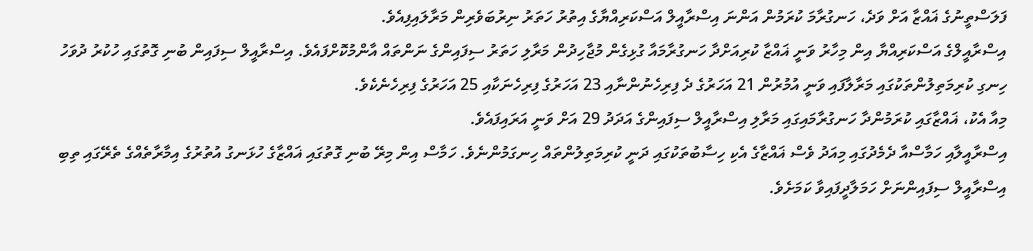ފަލަސްތީނުގެ ޣައްޒާ އަށް ވަދެ، ހަނގުރާމަ ކުރަމުން އަންނަ އިސްރާއީލް އަސްކަރިއްޔާގެ އިތުރު ހަތަރު ނިރުބަވެރިން މަރާލައިފިއެވެ.
އިސްރާއީލްގެ އަސްކަރިއްޔާ އިން މިހާރު ވަނީ ޣައްޒާ ކުރިއަށްދާ ހަނގުރާމައާ ގުޅިގެން މުޖާހިދުން މަރާލި ހަތަރު ސިފައިންގެ ނަންތައް އާންމުކޮށްފައެވެ. އިސްރާއީލް ސިފައިން ބުނި ގޮތުގައި ހުކުރު ދުވަހު ހިނގި ކުރިމަތިލުންތަކުގައި މަރާލާފައި ވަނީ އުމުރުން 21 އަހަރުގެ ދެ ފިރިހެނުންނާއި 23 އަހަރުގެ ފިރިހެނަކާއި 25 އަހަރުގެ ފިރިހެނެކެވެ.
މިއާ އެކު، ޣައްޒާގައި ކުރަމުންދާ ހަނގުރާމައިގައި މަރާލި އިސްރާއީލް ސިފައިންގެ އަދަދު 29 އަށް ވަނީ އަރައިފައެވެ.
އިސްރާއީލާއި ހަމާސްއާ ދެމެދުގައި މިއަދު ވެސް ޣައްޒާގެ އެކި ހިސާބުތަކުގައި ދަނީ ކުރިމަތިލުންތައް ހިނގަމުންނެވެ. ހަމާސް އިން މިރޭ ބުނި ގޮތުގައި ޣައްޒާގެ ހުޅަނގު އުތުރުގެ އިމާރާތެއްގެ ތެރޭގައި ތިބި އިސްރާއީލް ސިފައިންނަށް ހަމަލާދީފައިވާ ކަމަށެވެ.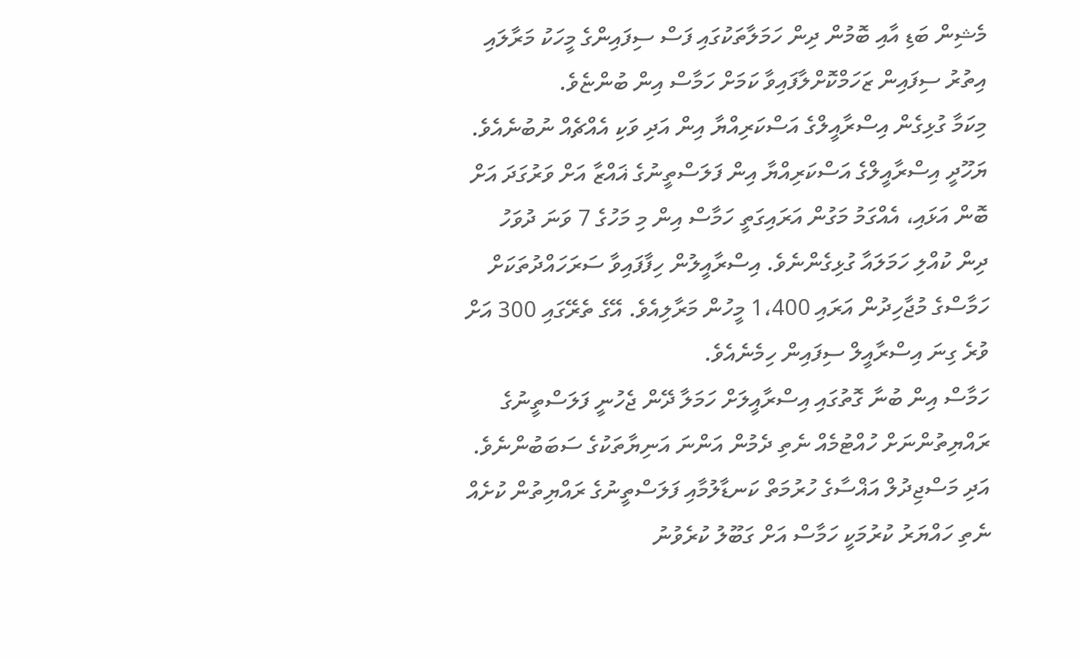މެޝިން ބަޑި އާއި ބޮމުން ދިން ހަމަލާތަކުގައި ފަސް ސިފައިންގެ މީހަކު މަރާލައި އިތުރު ސިފައިން ޒަހަމްކޮށްލާފައިވާ ކަމަށް ހަމާސް އިން ބުންޏެވެ.
މިކަމާ ގުޅިގެން އިސްރާއީލްގެ އަސްކަރިއްޔާ އިން އަދި ވަކި އެއްޗެއް ނުބުނެއެވެ.
ޔަހޫދީ އިސްރާއީލްގެ އަސްކަރިއްޔާ އިން ފަލަސްތީނުގެ ޣައްޒާ އަށް ވަރުގަދަ އަށް ބޮން އަޅައި، އެއްގަމު މަގުން އަރައިގަތީ ހަމާސް އިން މި މަހުގެ 7 ވަނަ ދުވަހު ދިން ކުއްލި ހަމަލައާ ގުޅިގެންނެވެ. އިސްރާއީލުން ހިފާފައިވާ ސަރަހައްދުތަކަށް ހަމާސްގެ މުޖާހިދުން އަރައި 1،400 މީހުން މަރާލިއެވެ. އޭގެ ތެރޭގައި 300 އަށް ވުރެ ގިނަ އިސްރާއީލް ސިފައިން ހިމެނެއެވެ.
ހަމާސް އިން ބުނާ ގޮތުގައި އިސްރާއީލަށް ހަމަލާ ދޭން ޖެހުނީ ފަލަސްތީނުގެ ރައްޔިތުންނަށް ހުއްޓުމެއް ނެތި ދެމުން އަންނަ އަނިޔާތަކުގެ ސަބަބުންނެވެ. އަދި މަސްޖިދުލް އަޣްސާގެ ހުރުމަތް ކަނޑާލުމާއި ފަލަސްތީނުގެ ރައްޔިތުން ކުށެއް ނެތި ހައްޔަރު ކުރުމަކީ ހަމާސް އަށް ގަބޫލު ކުރެވުނު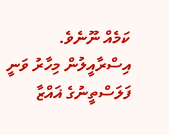ކަމެއް ނޫނެވެ.
އިސްރާއީލުން މިހާރު ވަނީ ފަލަސްތީނުގެ ޣައްޒާ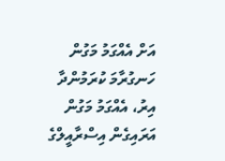އަށް އެއްގަމު މަގުން ހަނގުރާމަ ކުރަމުންދާ އިރު، އެއްގަމު މަގުން އަރައިގެން އިސްރާއީލްގެ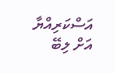އަސްކަރިއްޔާ އަށް ލިބޭ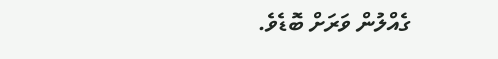ގެއްލުން ވަރަށް ބޮޑެވެ.